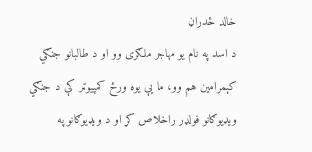خالد ځدراڼ
د اسد په نام یو مهاجر ملګری وو او د طالبانو جنګي کېمرامین هم وو، ما یې یوه ورځ کمپیوټر کې د جنګي ویډیوګانو فولډر راخلاص کړ او د ویډیوګانو په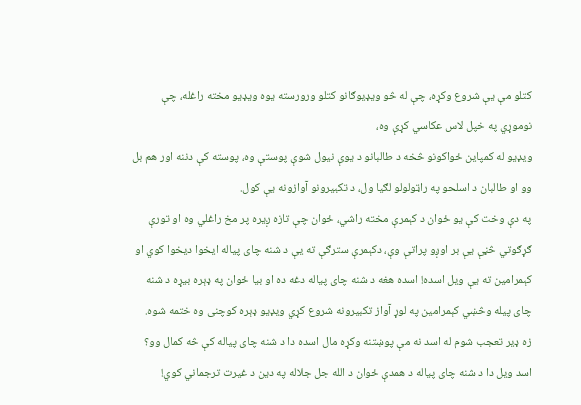کتلو مې یې شروع وکړه، چې له څو ویډیوګانو کتلو ورورسته یوه ویډیو مخته راغله، چې نوموړي په خپل لاس عکاسي کړې وه،
ویډیو له کمپاین ځواکونو څخه د طالبانو د یوې نیول شوې پوستې وه، پوسته کې دننه اور هم بل وو او طالبان د اسلحو په راټولولو لګیا ول، د تکبیرونو آوازونه یې کول.
په دې وخت کې یو ځوان د کېمرې مخته راشي، ځوان چې تازه ږیره پر مخ راغلي وه او تورې ګړګوتي څڼې یې بر اوږو پراتې وې، دکېمرې سترګې ته یې د شنه چای پیاله ایخوا دیخوا کوي او کېمرامین ته یې ویل اسده! اسده هغه د شنه چای پیاله دغه ده او بیا ځوان په ډېره بیړه د شنه چای پیله وڅښي کېمرامین په لوړ آواز تکبیرونه شروع کړي ویډیو ډېره کوچنی وه ختمه شوه.
زه ډیر تعجب شوم له اسد نه مې پوښتنه وکړه مال اسده دا د شنه چای پیاله کې څه کمال وو؟
اسد ویل دا د شنه چای پیاله د همدې ځوان د الله جل جلاله په دین د غیرت ترجماني کوي!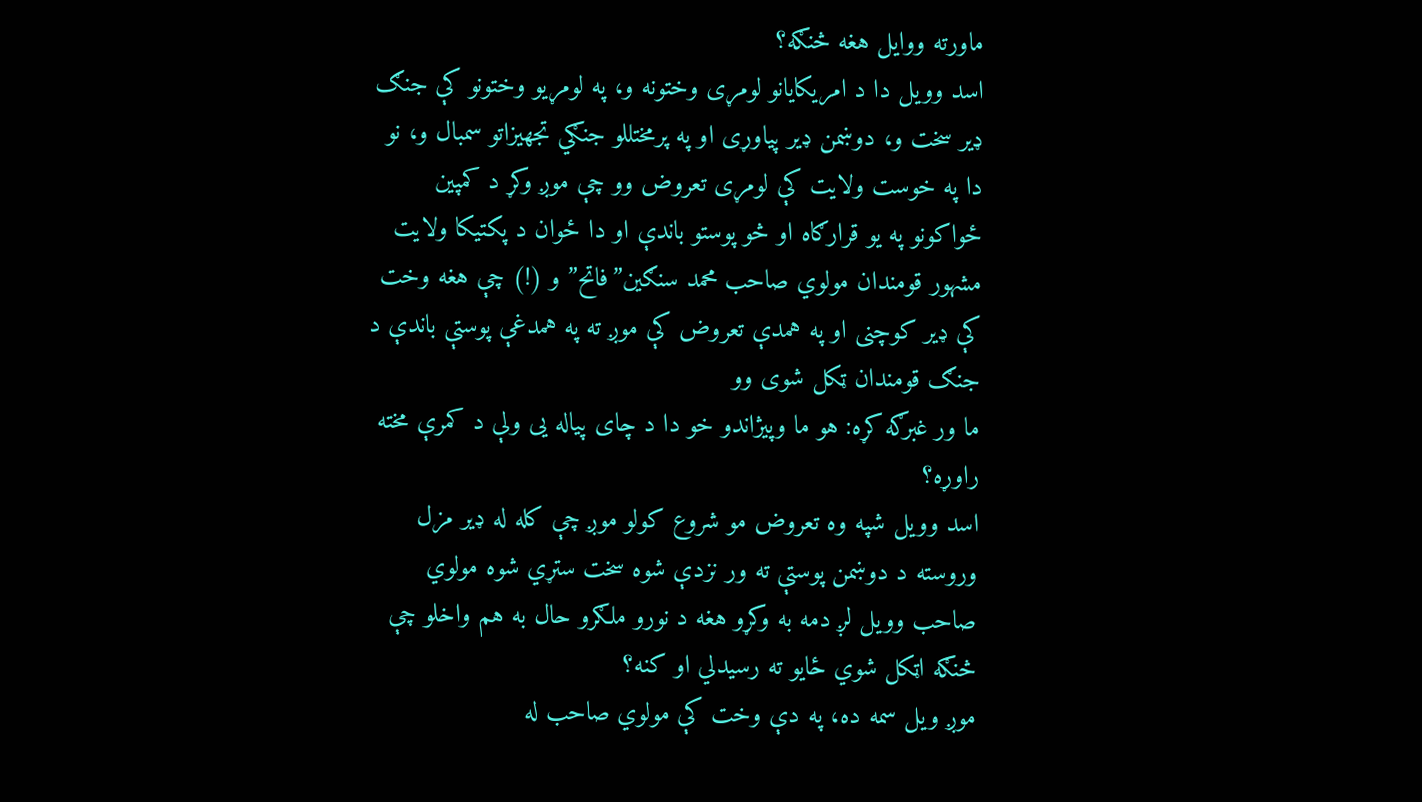ماورته ووایل هغه څنګه؟
اسد وویل دا د امریکایانو لومړی وختونه و، په لومړیو وختونو کې جنګ ډیر سخت و، دوښمن ډیر پیاوړی او په پرمختللو جنګي تجهیزاتو سمبال و، نو دا په خوست ولایت کې لومړی تعروض وو چې موږ وکړ د کمپین ځواکونو په یو قرارګاه او څو پوستو باندې او دا ځوان د پکتیکا ولایت مشهور قومندان مولوي صاحب محمد سنګین”فاتح” و (!) چې هغه وخت کې ډیر کوچنی او په همدې تعروض کې موږ ته په همدغې پوستې باندې د جنګ قومندان ټکل شوی وو
ما ور غبرګه کړه: هو ما وپیژاندو خو دا د چای پیاله یی ولې د کمرې مخته راوړه؟
اسد وویل شپه وه تعروض مو شروع کولو موږ چې کله له ډیر مزل وروسته د دوښمن پوستې ته ور نزدې شوه سخت ستړي شوه مولوي صاحب وویل لږ دمه به وکړو هغه د نورو ملګرو حال به هم واخلو چې څنګه اټکل شوي ځایو ته رسیدلي او کنه؟
موږ ویل سمه ده، په دې وخت کې مولوي صاحب له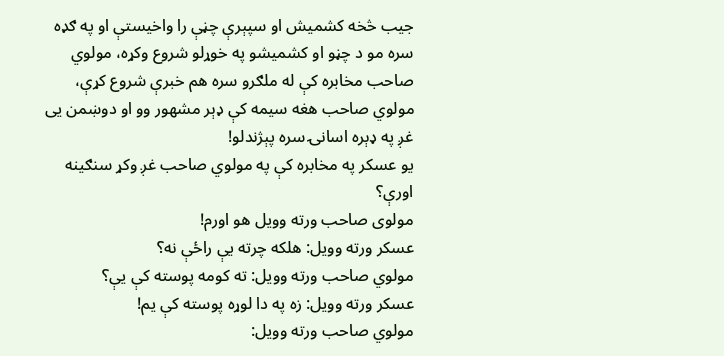جیب څخه کشمیش او سپېرې چڼې را واخیستې او په ګډه سره مو د چڼو او کشمیشو په خوړلو شروع وکړه، مولوي صاحب مخابره کې له ملګرو سره هم خبرې شروع کړې،
مولوي صاحب هغه سیمه کې ډېر مشهور وو او دوښمن یی غږ په ډېره اسانۍ سره پېژندلو!
یو عسکر په مخابره کې په مولوي صاحب غږ وکړ سنګینه اورې؟
مولوی صاحب ورته وویل هو اورم!
عسکر ورته وویل: هلکه چرته یې راځې نه؟
مولوي صاحب ورته وویل: ته کومه پوسته کې یې؟
عسکر ورته وویل: زه په دا لوړه پوسته کې یم!
مولوي صاحب ورته وویل: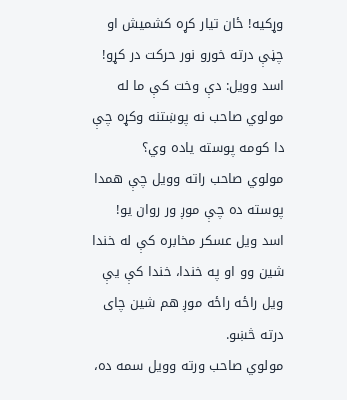وړکیه! ځان تیار کړه کشمیش او چڼې درته خورو نور حرکت در کړو!
اسد وویل: دې وخت کې ما له مولوي صاحب نه پوښتنه وکړه چې دا کومه پوسته یاده وي؟
مولوي صاحب راته وویل چې همدا پوسته ده چې موږ ور روان یو!
اسد ویل عسکر مخابره کې له خندا شین وو او په خندا، خندا کې یې ویل راځه راځه موږ هم شین چای درته څښو.
مولوي صاحب ورته وویل سمه ده،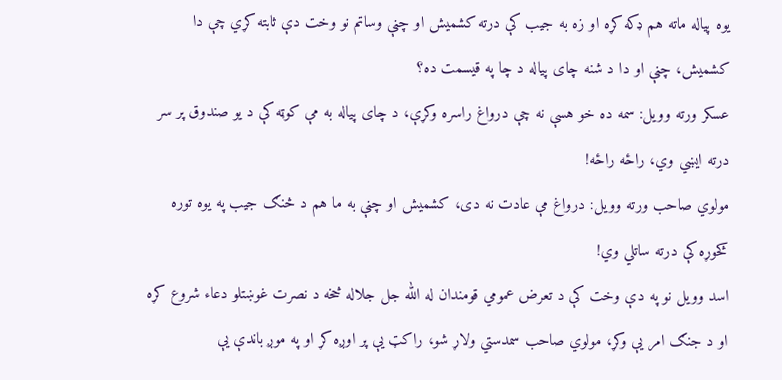یوه پیاله ماته هم ډکه کړه او زه به جیب کې درته کشمیش او چڼې وساتم نو وخت دې ثابته کړي چې دا کشمیش، چڼې او دا د شنه چای پیاله د چا په قیسمت ده؟
عسکر ورته وویل: سمه ده خو هسې نه چې درواغ راسره وکړې، د چای پیاله به مې کوټه کې د یو صندوق پر سر درته ایښي وي، راځه راځه!
مولوي صاحب ورته وویل: درواغ مې عادت نه دی، کشمیش او چڼې به ما هم د څنګ جیب په یوه توره کڅوړه کې درته ساتلي وي!
اسد وویل نو په دې وخت کې د تعرض عمومي قومندان له الله جل جلاله څخه د نصرت غوښتلو دعاء شروع کړه او د جنګ امر یې وکړ، مولوي صاحب سمدستي ولاړ شو، راکټ یې پر اوږه کړ او په موږ باندې يې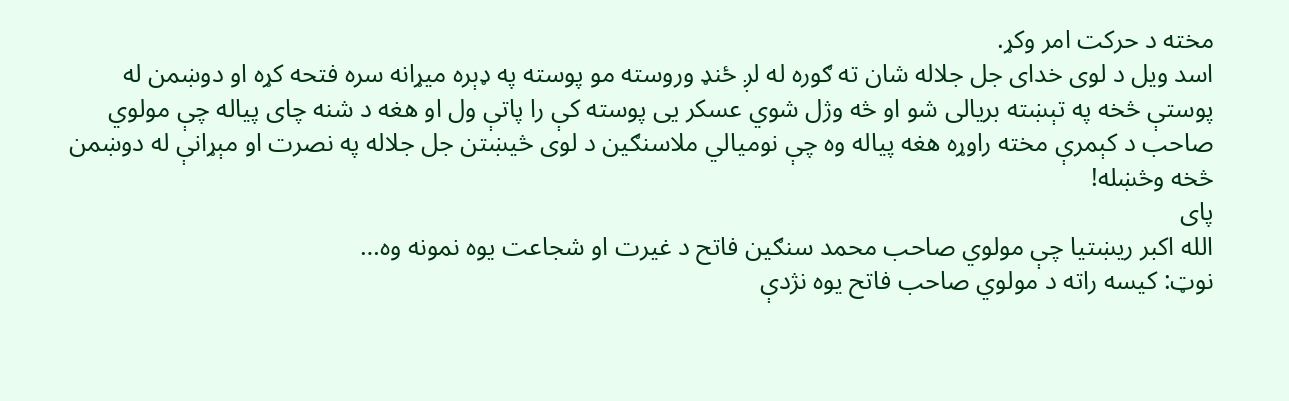مخته د حرکت امر وکړ.
اسد ویل د لوی خدای جل جلاله شان ته ګوره له لږ ځنډ وروسته مو پوسته په ډېره میړانه سره فتحه کړه او دوښمن له پوستې څخه په تېښته بریالی شو او څه وژل شوي عسکر یی پوسته کې را پاتې ول او هغه د شنه چای پیاله چې مولوي صاحب د کېمرې مخته راوړه هغه پیاله وه چې نومیالي ملاسنګین د لوی څیښتن جل جلاله په نصرت او مېړانې له دوښمن څخه وڅښله!
پای
الله اکبر ریښتیا چې مولوي صاحب محمد سنګین فاتح د غیرت او شجاعت یوه نمونه وه…
نوټ: کیسه راته د مولوي صاحب فاتح یوه نژدې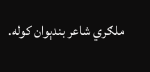ملګري شاعر بندېوان کوله.